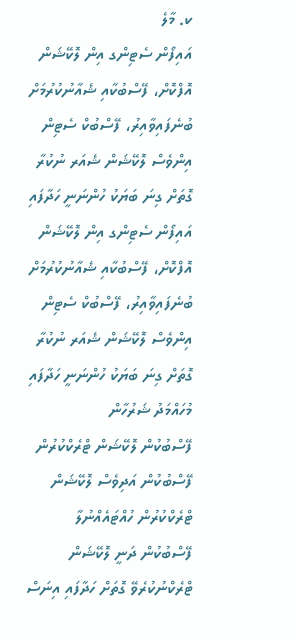ކ. މާލެ
އައިފޯން ސެޓިންގ އިން ލޮކޭޝަން އޮފްކޮށް، ފޭސްބުކާއި ޝެއާނުކުރުމަށް ބުނެފައިވާއިރު، ފޭސްބުކް ސެޓިން އިންވެސް ލޮކޭޝަން ޝެއަރ ނުކުރާ ގޮތަށް ގިނަ ބަޔަކު ހުންނަނީ ހަދާފައި
އައިފޯން ސެޓިންގ އިން ލޮކޭޝަން އޮފްކޮށް، ފޭސްބުކާއި ޝެއާނުކުރުމަށް ބުނެފައިވާއިރު، ފޭސްބުކް ސެޓިން އިންވެސް ލޮކޭޝަން ޝެއަރ ނުކުރާ ގޮތަށް ގިނަ ބަޔަކު ހުންނަނީ ހަދާފައި
މުހައްމަދު ޝަރުހާން
ފޭސްބުކުން ލޮކޭޝަން ޓްރެކްކުރުން
ފޭސްބުކުން އަދިވެސް ލޮކޭޝަން ޓްރެކްކުރުން ހުއްޓައެއްނުލާ
ފޭސްބުކުން ދަނީ ލޮކޭޝަން ޓްރެކްނުކުރެވޭ ގޮތަށް ހަދާފައި އިނަސް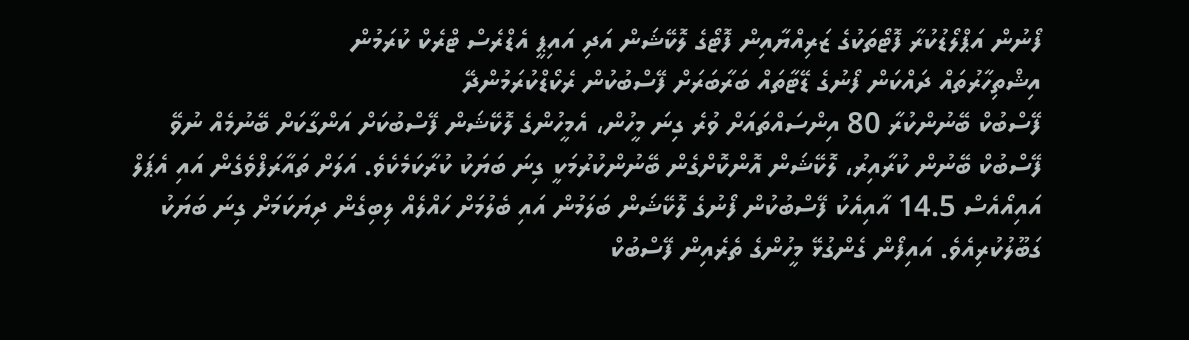ފޯނުން އަޕްލޯޑުކުރާ ފޮޓޯތަކުގެ ޒަރިއްޔާއިން ފޮޓޯގެ ލޮކޭޝަން އަދި އައިޕީ އެޑްރެސް ޓްރެކް ކުރަމުން
އިޝްތިހާރުތައް ދައްކަން ފޯނުގެ ޑޭޓާތައް ބަރާބަރަށް ފޭސްބުކުން ރެކޯޑްކުރަމުންދޭ
ފޭސްބުކް ބޭނުންކުރާ 80 އިންސައްތައަށް ވުރެ ގިނަ މީހުން، އެމީހުންގެ ލޮކޭޝަން ފޭސްބުކަށް އަންގާކަށް ބޭނުމެއް ނުވޭ
ފޭސްބުކް ބޭނުން ކުރާއިރު، ލޮކޭޝަން އޮންކޮށްގެން ބޭނުންކުރުމަކީ ގިނަ ބަޔަކު ކުރާކަމެކެވެ. އަލަށް ތައާރަފްވެގެން އައި އެޕަލް އައިއޯއެސް 14.5 އާއިއެކު ފޭސްބުކުން ފޯނުގެ ލޮކޭޝަން ބަލަމުން އައި ބެލުމަށް ހައްލެއް ލިބިގެން ދިޔަކަމަށް ގިނަ ބަޔަކު ގަބޫލުކުރިއެވެ. އައިފޯން ގެންގުޅޭ މީހުންގެ ތެރެއިން ފޭސްބުކް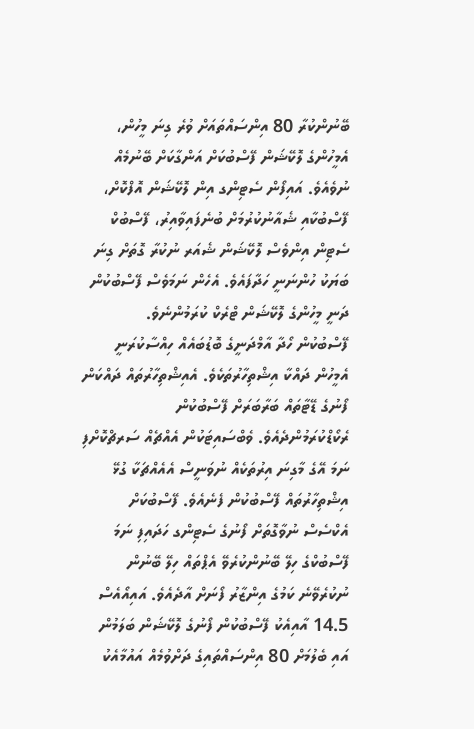ބޭނުންކުރާ 80 އިންސައްތައަށް ވުރެ ގިނަ މީހުން، އެމީހުންގެ ލޮކޭޝަން ފޭސްބުކަށް އަންގާކަށް ބޭނުމެއް ނުވެއެވެ. އައިފޯން ސެޓިންގ އިން ލޮކޭޝަން އޮފްކޮށް، ފޭސްބުކާއި ޝެއާނުކުރުމަށް ބުނެފައިވާއިރު، ފޭސްބުކް ސެޓިން އިންވެސް ލޮކޭޝަން ޝެއަރ ނުކުރާ ގޮތަށް ގިނަ ބަޔަކު ހުންނަނީ ހަދާފައެވެ. އެހެން ނަމަވެސް ފޭސްބުކުން ދަނީ މީހުންގެ ލޮކޭޝަން ޓްރެކް ކުރަމުންނެވެ.
ފޭސްބުކުން ހޯދާ އާމްދަނީގެ ބޮޑުބައެއް ހިއްސާކުރަނީ އެމީހުން ދައްކާ އިޝްތިހާރުތަކެވެ. އެއިޝްތިހާރުތައް ދައްކަން ފޯނުގެ ޑޭޓާތައް ބަރާބަރަށް ފޭސްބުކުން ރެކޯޑްކުރަމުންދެއެވެ. ވެބްސައިޓަކުން އެއްޗެއް ސަރޗްކޮށްފި ނަމަ އޭގެ މާގިނަ އިރުތަކެއް ނުވަނީސް އެއެއްޗަކާ ގުޅޭ އިޝްތިހާރުތައް ފޭސްބުކުން ފެނެއެވެ. ފޭސްބުކަށް އެކްސެސް ނުވާގޮތަށް ފޯނުގެ ސެޓިންގ ހަދައިފި ނަމަ ފޭސްބުކްގެ ހިލޭ ބޭނުންކުރެވޭ އެޕްތައް ހިލޭ ބޭނުން ނުކުރެވޭނެ ކަމުގެ އިންޒާރު ފޯނަށް އާދެއެވެ. އައިއޯއެސް 14.5 އާއިއެކު ފޭސްބުކުން ފޯނުގެ ލޮކޭޝަން ބަލަމުން އައި ބެލުމަށް 80 އިންސައްތައިގެ ދަށްވުމެއް އައުމާއެކު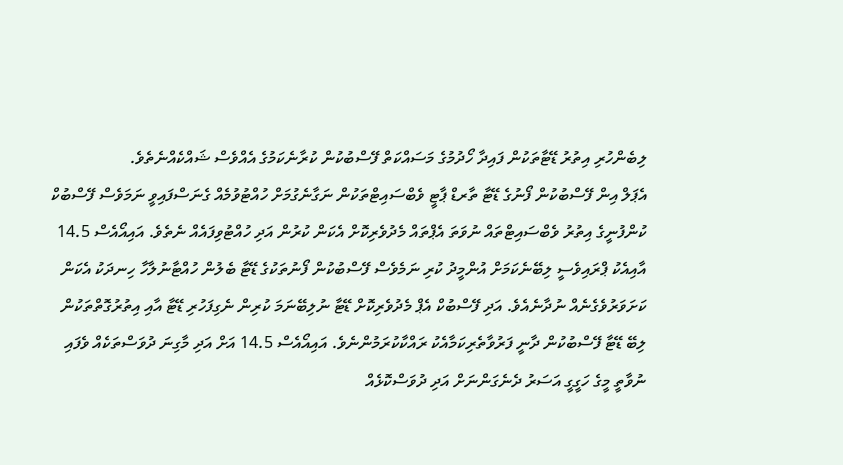ލިބެންހުރި އިތުރު ޑޭޓާތަކުން ފައިދާ ހޯދުމުގެ މަސައްކަތް ފޭސްބުކުން ކުރާނެކަމުގެ އެއްވެސް ޝައްކެއްނެތެވެ.
އެޕަލް އިން ފޭސްބުކުން ފޯނުގެ ޑޭޓާ ތާރޑް ޕާޓީ ވެބްސައިޓްތަކުން ނަގާނެގުމަށް ހުއްޓުވުމެއް ގެނަސްފައިވީ ނަމަވެސް ފޭސްބުކް ކުންފުނީގެ އިތުރު ވެބްސައިޓްތައް ނުވަތަ އެޕްތައް މެދުވެރިކޮށް އެކަން ކުރުން އަދި ހުއްޓުވިފައެއް ނެތެވެ. އައިއޯއެސް 14.5 އާއިއެކު ޕްރައިވެސީ ލިބޭނެކަމަށް އުންމީދު ކުރި ނަމެވެސް ފޭސްބުކުން ފޯނުތަކުގެ ޑޭޓާ ބެލުން ހުއްޓާނުލާހާ ހިނދަކު އެކަން ކަށަވަރުވެގެނެއް ނުދާނެއެވެ. އަދި ފޭސްބުކް އެޕް މެދުވެރިކޮށް ޑޭޓާ ނުލިބޭނަމަ ކުރިން ނެގިފަހުރި ޑޭޓާ އާއި އިތުރުގޮތްތަކުން ލިބޭ ޑޭޓާ ފޭސްބުކުން ދާނީ ފަރުވާތެރިކަމާއެކު ރައްކާކުރަމުންނެވެ. އައިއޯއެސް 14.5 އަށް އަދި މާގިނަ ދުވަސްތަކެއް ވެފައި ނުވާތީ މީގެ ހަގީގީ އަސަރު ދެނެގަންނަށް އަދި ދުވަސްކޮޅެއް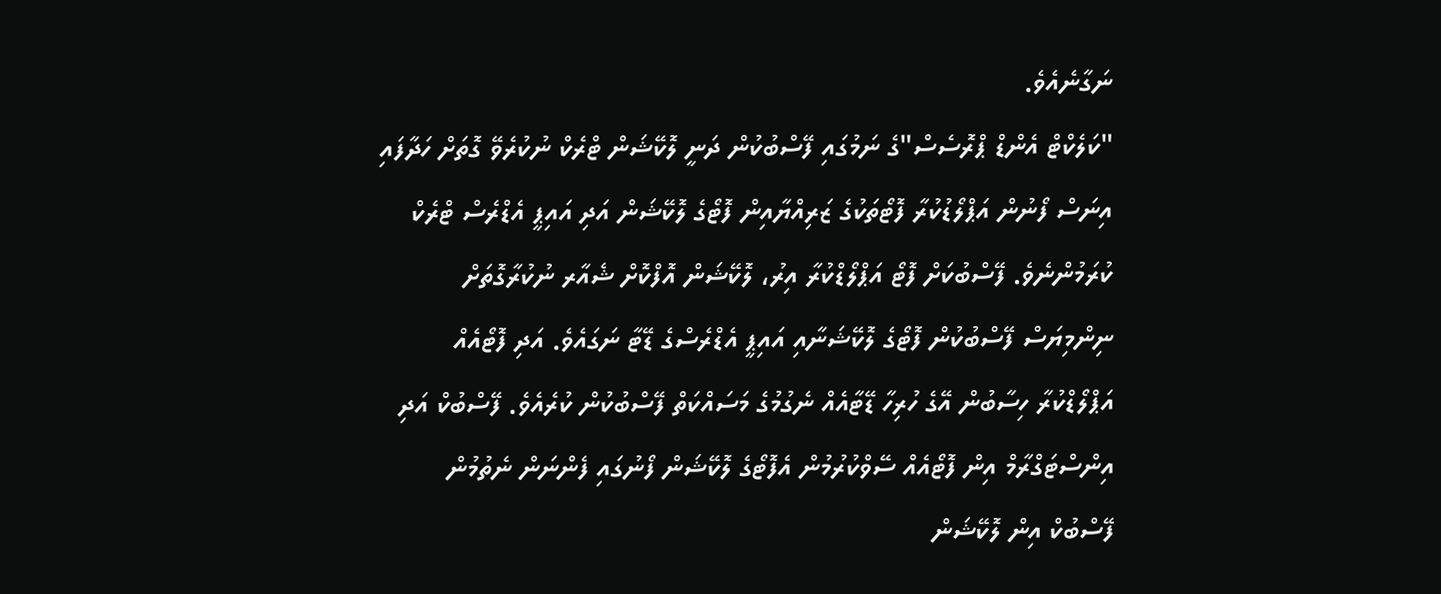ނަގާނެއެވެ.
"ކަލެކްޓް އެންޑް ޕްރޮސެސް"ގެ ނަމުގައި ފޭސްބުކުން ދަނީ ލޮކޭޝަން ޓްރެކް ނުކުރެވޭ ގޮތަށް ހަދާފައި އިނަސް ފޯނުން އަޕްލޯޑުކުރާ ފޮޓޯތަކުގެ ޒަރިއްޔާއިން ފޮޓޯގެ ލޮކޭޝަން އަދި އައިޕީ އެޑްރެސް ޓްރެކް ކުރަމުންނެވެ. ފޭސްބުކަށް ފޮޓޯ އަޕްލޯޑްކުރާ އިރު، ލޮކޭޝަން އޮފްކޮށް ޝެއާރ ނުކުރާގޮތަށް ނިންމިޔަސް ފޭސްބުކުން ފޮޓޯގެ ލޮކޭޝަނާއި އައިޕީ އެޑްރެސްގެ ޑޭޓާ ނަގައެވެ. އަދި ފޮޓޯއެއް އަޕްލޯޑްކުރާ ހިސާބުން އޭގެ ހުރިހާ ޑޭޓާއެއް ނެގުމުގެ މަސައްކަތް ފޭސްބުކުން ކުރެއެވެ. ފޭސްބުކް އަދި އިންސްޓަގްރާމް އިން ފޮޓޯއެއް ސޭވްކުރުމުން އެފޮޓޯގެ ލޮކޭޝަން ފޯނުގައި ފެންނަން ނެތުމުން ފޭސްބުކް އިން ލޮކޭޝަން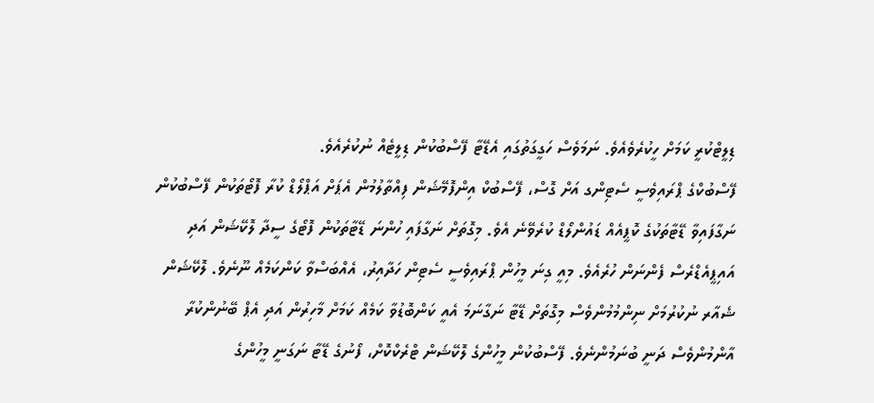ޑިލީޓްކުރީ ކަމަށް ހީކުރެވެއެވެ. ނަމަވެސް ހަގީގަތުގައި އެޑޭޓާ ފޭސްބުކުން ޑިލީޓެއް ނުކުރެއެވެ.
ފޭސްބުކްގެ ޕްރައިވެސީ ސެޓިންގ އަށް ގޮސް، ފޭސްބުކް އިންފޮމޭޝަން ފިއްތާލުމުން އެޕަށް އަޕްލޯޑް ކުރާ ފޮޓޯތަކުން ފޭސްބުކުން ނަގާފައިވާ ޑޭޓާތަކުގެ ކޮޕީއެއް ޑައުންލޯޑް ކުރެވޭނެ އެވެ. މިގޮތަށް ނަގާފައި ހުންނަ ޑޭޓާތަކުން ފޮޓޯގެ ސީދާ ލޮކޭޝަން އަދި އައިޕީއެޑްރެސް ފެންނަން ހުރެއެވެ. މިއީ ގިނަ މީހުން ޕްރައިވެސީ ސެޓިން ހަދާއިރު، އެއްބަސްވާ ކަންކަމެއް ނޫނެވެ. ލޮކޭޝަން ޝެއާރ ނުކުރުމަށް ނިންމުމުންވެސް މިގޮތަށް ޑޭޓާ ނަގާނަމަ އެއީ ކަންބޮޑުވާ ކަމެއް ކަމަށް މާހިރުން އަދި އެޕް ބޭނުންކުރާ އާންމުންވެސް ދަނީ ބުނަމުންނެވެ. ފޭސްބުކުން މީހުންގެ ލޮކޭޝަން ޓްރެކްކޮށް، ފޯނުގެ ޑޭޓާ ނަގަނީ މީހުންގެ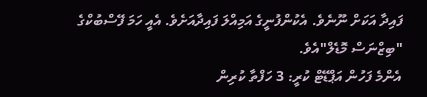ފައިދާ އަކަށް ނޫނެވެ. އެކުންފުނީގެ އަމިއްލަ ފައިދާއަށެވެ. އެއީ ހަމަ ފޭސްބުކްގެ "ބިޒްނަސް މޮޑެލް"އެވެ.
އެންމެ ފަހުން އަޕްޑޭޓް ކުރީ: 3 ހަފްތާ ކުރިން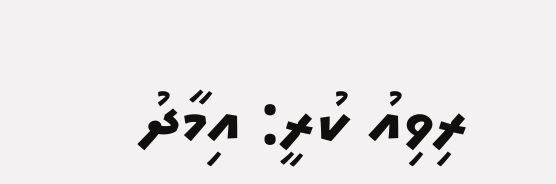ރިވިއު ކުރީ: އިމާދު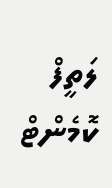ލަތީފް
ކޮމެންޓް